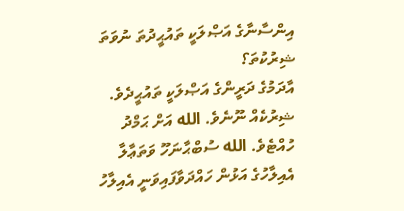އިންސާނާގެ އަޞްލަކީ ތައުޙީދުތަ ނުވަތަ ޝިރުކުތަ؟
އާދަމުގެ ދަރީންގެ އަޞްލަކީ ތައުޙީދެވެ. ޝިރުކެއް ނޫނެވެ. الله އަށް ޙަމްދު ހުއްޓެވެ. الله ސުބްޙާނަހޫ ވަތަޢާލާ އެއިލާހުގެ އަޅުން ހައްދަވާފައިވަނީ އެއިލާހު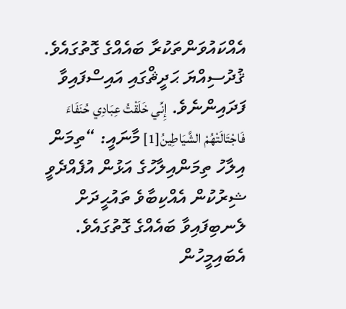އެއްކައުވަންތަކުރާ ބައެއްގެ ގޮތުގައެވެ. ޤުދުސިއްޔަ ޙަދީޘްގައި އައިސްފައިވާ ފަދައިންނެވެ. إِنِّي خَلَقْتُ عِبَادِي حُنَفَاءَ فَاجْتَالَتْهُمْ الشَّيَاطِينُ[1] މާނައީ: “ތިމަން އިލާހު ތިމަންއިލާހުގެ އަޅުން އުފެއްދެވީ ޝިރުކުން އެއްކިބާވެ ތައުޙީދަށް ލެނބިފައިވާ ބައެއްގެ ގޮތުގައެވެ. އެބައިމީހުން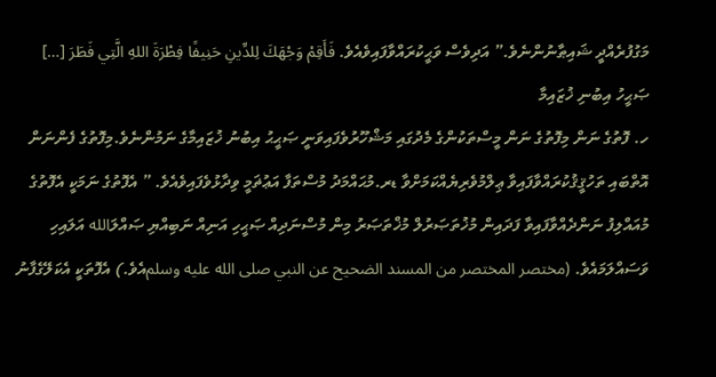މަގުފުރެއްދީ ޝައިޠާނުންނެވެ.” އަދިވެސް ވަޙީކުރައްވާފައިވެއެވެ. فَأَقِمْ وَجْهَكَ لِلدِّينِ حَنِيفًا فِطْرَةَ اللهِ الَّتِي فَطَرَ […]
ޞަޙީހު އިބުނި ޚުޒައިމާ
ހ. ފޮތުގެ ނަން މިފޮތުގެ ނަން މީސްތަކުންގެ މެދުގައި މަޝްހޫރުވެފައިވަނީ ޞަޙީޙު އިބުނު ޚުޒައިމާގެ ނަމުންނެވެ.މިފޮތުގެ ފެންނަން އޮތްބައި ތަހުޤީޤުކުރައްވާފައިވާ ޢިލްމުވެރިޔެއްކަމަށްވާ ޑރ.މުޙައްމަދު މުސްތަފާ އަޢުޡަމީ ވިދާޅުވެފައިވެއެވެ. ” އެފޮތުގެ ނަމަކީ އެފޮތުގެ މުއައްލިފު ނަންދެއްވާފައިވާ ފަދައިން މުޚުތަޞަރުލް މުޚްތަޞަރު މިން މުސްނަދިއް ޞަޙީހި އަނިއް ނަބިއްޔި ޞައްލަالله އަލައިހި ވަސައްލަމައެވެ. (مختصر المختصر من المسند الضحيح عن النبي صلى الله عليه وسلمއެވެ.) އެފޮތަކީ އެކަލޭގެފާނު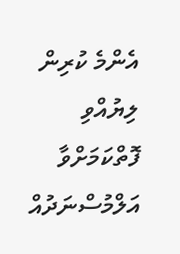އެންމެ ކުރިން ލިޔުއްވި ފޮތްކަމަށްވާ އަލްމުސްނަދުއް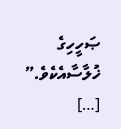ޞަހީހިގެ ޚުލާސާއެކެވެ.” […]